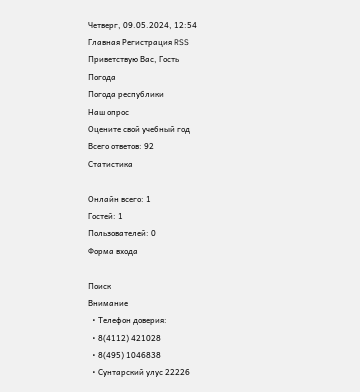Четверг, 09.05.2024, 12:54
Главная Регистрация RSS
Приветствую Вас, Гость
Погода
Погода республики
Наш опрос
Оцените свой учебный год
Всего ответов: 92
Статистика

Онлайн всего: 1
Гостей: 1
Пользователей: 0
Форма входа

Поиск
Внимание
  • Телефон доверия:
  • 8(4112) 421028
  • 8(495) 1046838
  • Сунтарский улус 22226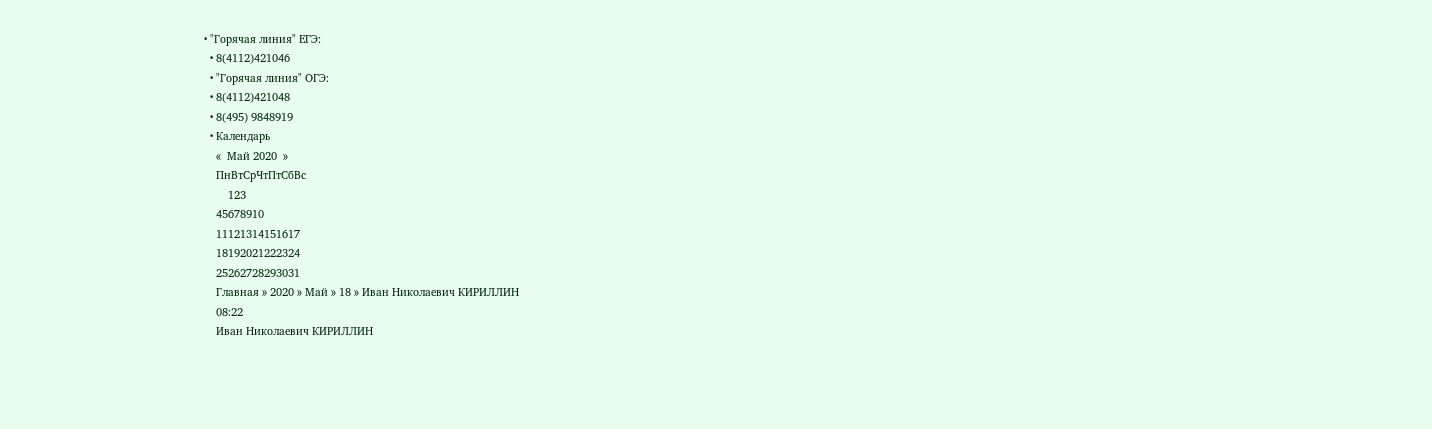• "Горячая линия" ЕГЭ:
  • 8(4112)421046
  • "Горячая линия" ОГЭ:
  • 8(4112)421048
  • 8(495) 9848919
  • Календарь
    «  Май 2020  »
    ПнВтСрЧтПтСбВс
        123
    45678910
    11121314151617
    18192021222324
    25262728293031
    Главная » 2020 » Май » 18 » Иван Николаевич КИРИЛЛИН
    08:22
    Иван Николаевич КИРИЛЛИН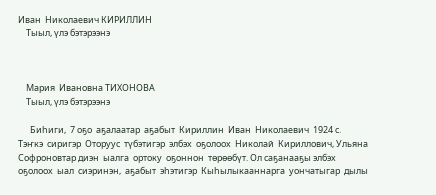Иван  Николаевич КИРИЛЛИН
    Тыыл, үлэ бэтэрээнэ



    Мария  Ивановна ТИХОНОВА
    Тыыл, үлэ бэтэрээнэ

      Биһиги,  7 оҕо  аҕалаатар  аҕабыт  Кириллин  Иван  Николаевич  1924 с.  Тэҥкэ  сиригэр  Оторуус  түбэтигэр  элбэх  оҕолоох  Николай  Кириллович, Ульяна Софроновтар диэн  ыалга  ортоку  оҕоннон  төрөөбүт. Ол саҕанааҕы элбэх  оҕолоох  ыал  сиэринэн,  аҕабыт  эһэтигэр  Кыһылыкааннарга  уончатыгар  дылы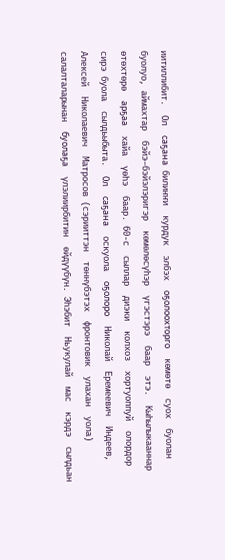иитиллибит.  Ол  саҕана билиҥҥи  курдук  элбэх  оҕолоохторго  көмөтө  суох  буолан  буолуо, аймахтар  бэйэ–бэйэлэригэр  көмөлөсүһэр  үгэстэрэ  баар  этэ.  Кыһылыкааннар  өтөхтөрө  арҕаа  хайа  үөһэ  баар. 60-с  сыллар  диэки  колхоз  хортуоппуй  олордор  сирэ буола  сылдьыбыта.  Ол  саҕана  оскуола  оҕолоро  Николай  Еремеевич  Индеев, Алексей  Николаевич  Матросов (сэрииттэн  төннүбэтэх  фронтовик  улахан  уола)  салалталарынан  буолаҕа  үлэлиирбитин  өйдүүбүн. Эһэбит  Ньукулай  мас  кэрдэ  сылдьан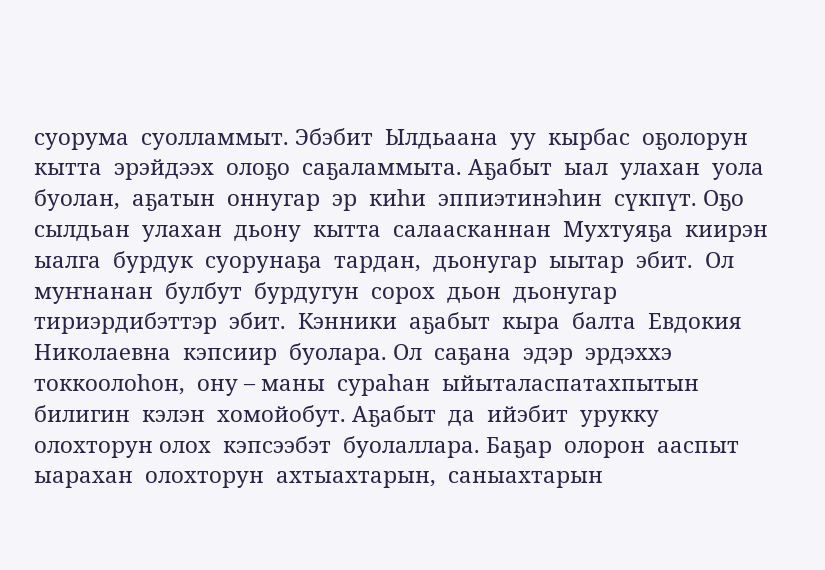суорума  суолламмыт. Эбэбит  Ылдьаана  уу  кырбас  оҕолорун  кытта  эрэйдээх  олоҕо  саҕаламмыта. Аҕабыт  ыал  улахан  уола  буолан,  аҕатын  оннугар  эр  киһи  эппиэтинэһин  сүкпүт. Оҕо  сылдьан  улахан  дьону  кытта  салаасканнан  Мухтуяҕа  киирэн  ыалга  бурдук  суорунаҕа  тардан,  дьонугар  ыытар  эбит.  Ол  муҥнанан  булбут  бурдугун  сорох  дьон  дьонугар  тириэрдибэттэр  эбит.  Кэнники  аҕабыт  кыра  балта  Евдокия  Николаевна  кэпсиир  буолара. Ол  саҕана  эдэр  эрдэххэ  токкоолоһон,  ону – маны  сураһан  ыйыталаспатахпытын  билигин  кэлэн  хомойобут. Аҕабыт  да  ийэбит  урукку  олохторун олох  кэпсээбэт  буолаллара. Баҕар  олорон  ааспыт  ыарахан  олохторун  ахтыахтарын,  саныахтарын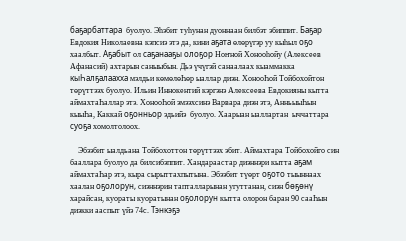баҕарбаттара  буолуо. Эһэбит туһунан дуоннаан билбэт эбиппит. Баҕар Евдокия Николаевна кэпсиэ этэ да, кини аҕата өлөрүгэр уу кыһыл оҕо хаалбыт. Аҕабыт ол саҕанааҕы олоҕор Ноҥной Хонооһойу (Алексеев Афанасий) ахтарын саныыбын. Дьэ үчүгэй санаалаах кыаммакка кыҺалҕалаахха мэлдьи көмөлөҺөр ыаллар диэн. ХонооҺой Тойбохойтон төрүттээх буолуо. Ильин Иннокентий кэргэнэ Алексеева Евдокияны кытта аймахтаҺаллар этэ. ХонооҺой эмээхсинэ Варвара диэн этэ, АнньыыҺын кыыҺа, Каккай оҕонньор эдьийэ  буолуо. Хаарыан ыаллартан  ыччаттара суоҕа хомолтолоох.

    Эбээбит ыалдьана Тойбохоттон төрүттээх эбит. Аймахтара Тойбохойго син бааллара буолуо да билсибэппит. Хандараастар диэннэри кытта аҕам аймахтаҺар этэ, кыра сырыттахпытына. Эбээбит түөрт оҕото тыыннаах хаалан оҕолорун, сиэннэрин тапталларынан угуттанан, сиэн бөҕөнү харайсан, куораты куоратынан оҕолорун кытта олорон баран 90 сааҺын диэкки ааспыт үйэ 74с. Тэнкэҕэ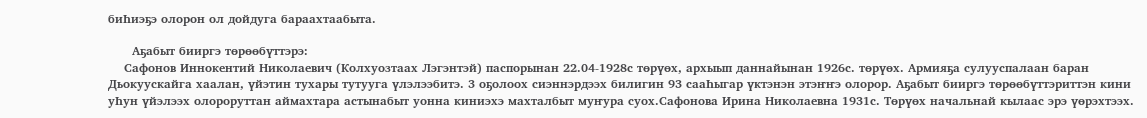биҺиэҕэ олорон ол дойдуга бараахтаабыта.

      Аҕабыт бииргэ төрөөбүттэрэ:
    Сафонов Иннокентий Николаевич (Колхуозтаах Лэгэнтэй) паспорынан 22.04-1928с төрүөх, архыып даннайынан 1926с. төрүөх. Армияҕа сулууспалаан баран Дьокуускайга хаалан, үйэтин тухары тутууга үлэлээбитэ. 3 оҕолоох сиэннэрдээх билигин 93 сааҺыгар үктэнэн этэҥҥэ олорор. Аҕабыт бииргэ төрөөбүттэриттэн кини уҺун үйэлээх олороруттан аймахтара астынабыт уонна киниэхэ махталбыт муҥура суох.Сафонова Ирина Николаевна 1931с. Төрүөх начальнай кылаас эрэ үөрэхтээх.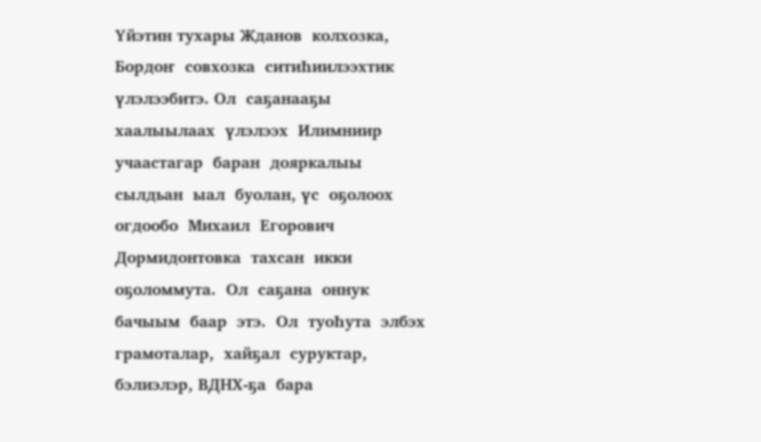Үйэтин тухары Жданов  колхозка,  Бордоҥ  совхозка  ситиҺиилээхтик  үлэлээбитэ. Ол  саҕанааҕы  хаалыылаах  үлэлээх  Илимниир  учаастагар  баран  дояркалыы  сылдьан  ыал  буолан, үс  оҕолоох  огдообо  Михаил  Егорович  Дормидонтовка  тахсан  икки  оҕоломмута.  Ол  саҕана  оннук  бачыым  баар  этэ.  Ол  туоҺута  элбэх  грамоталар,  хайҕал  суруктар,  бэлиэлэр, ВДНХ-ҕа  бара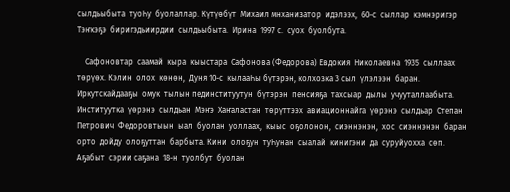сылдьыбыта  туоҺу  буолаллар. Күтүөбүт  Михаил мнханизатор  идэлээх,  60-с  сыллар  кэмнэригэр  Тэҥкэҕэ  биригэдьиирдии  сылдьыбыта.  Ирина  1997 с.  суох  буолбута.

    Сафоновтар  саамай  кыра  кыыстара  Сафонова (Федорова) Евдокия  Николаевна  1935  сыллаах  төрүөх. Кэлин  олох  көнөн,  Дуня 10-с  кылааҺы бүтэрэн, колхозка 3 сыл  үлэлээн  баран.  Иркутскайдааҕы  омук  тылын пединституутун  бүтэрэн  пенсияҕа  тахсыар  дылы  учууталлаабыта. Институутка  үөрэнэ  сылдьан  Мэҥэ  Хаҥаластан  төрүттээх  авиационнайга  үөрэнэ  сылдьар  Степан  Петрович  Федоровтыын  ыал  буолан  уоллаах,  кыыс  оҕолонон,  сиэннэнэн,  хос  сиэннэнэн  баран  орто  дойду  олоҕуттан  барбыта. Кини  олоҕун  туҺунан  сыалай  кинигэни  да  суруйуохха  сөп. Аҕабыт  сэрии саҕана  18-н  туолбут  буолан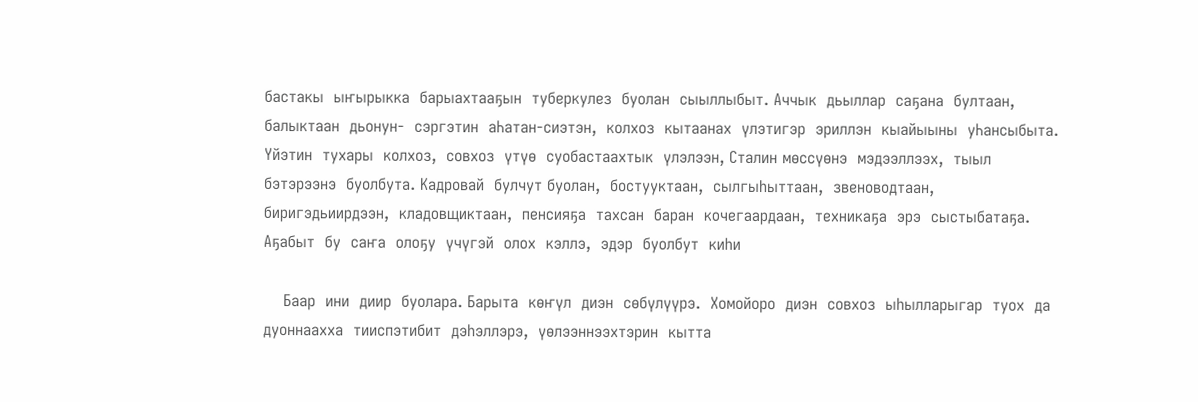бастакы  ыҥырыкка  барыахтааҕын  туберкулез  буолан  сыыллыбыт. Аччык  дьыллар  саҕана  бултаан,  балыктаан  дьонун-  сэргэтин  аҺатан-сиэтэн,  колхоз  кытаанах  үлэтигэр  эриллэн  кыайыыны  уҺансыбыта. Үйэтин  тухары  колхоз,  совхоз  үтүө  суобастаахтык  үлэлээн, Сталин мөссүөнэ  мэдээллээх,  тыыл  бэтэрээнэ  буолбута. Кадровай  булчут буолан,  бостууктаан,  сылгыһыттаан,  звеноводтаан,  биригэдьиирдээн,  кладовщиктаан,  пенсияҕа  тахсан  баран  кочегаардаан,  техникаҕа  эрэ  сыстыбатаҕа. Аҕабыт  бу  саҥа  олоҕу  үчүгэй  олох  кэллэ,  эдэр  буолбут  киһи

    Баар  ини  диир  буолара. Барыта  көҥүл  диэн  сөбүлүүрэ.  Хомойоро  диэн  совхоз  ыһылларыгар  туох  да  дуоннаахха  тииспэтибит  дэһэллэрэ,  үөлээннээхтэрин  кытта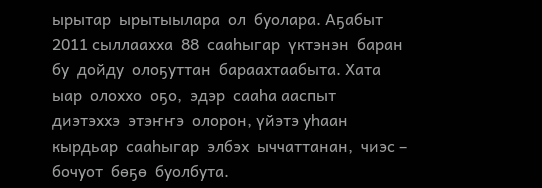ырытар  ырытыылара  ол  буолара. Аҕабыт  2011 сыллаахха  88  сааһыгар  үктэнэн  баран  бу  дойду  олоҕуттан  бараахтаабыта. Хата  ыар  олоххо  оҕо,  эдэр  сааһа ааспыт  диэтэххэ  этэҥҥэ  олорон, үйэтэ уһаан  кырдьар  сааһыгар  элбэх  ыччаттанан,  чиэс – бочуот  бөҕө  буолбута.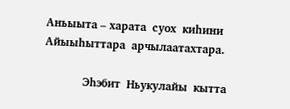Аньыыта – харата  суох  киһини  Айыыһыттара  арчылаатахтара.

             Эһэбит  Ньукулайы  кытта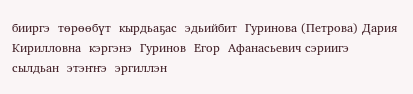бииргэ  төрөөбүт  кырдьаҕас  эдьийбит  Гуринова (Петрова) Дария  Кирилловна  кэргэнэ  Гуринов  Егор  Афанасьевич сэриигэ  сылдьан  этэҥҥэ  эргиллэн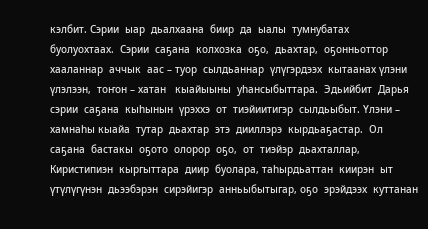кэлбит. Сэрии  ыар  дьалхаана  биир  да  ыалы  тумнубатах  буолуохтаах.  Сэрии  саҕана  колхозка  оҕо,  дьахтар,  оҕонньоттор  хааланнар  аччык  аас – туор  сылдьаннар  үлүгэрдээх  кытаанах үлэни  үлэлээн,  тоҥон – хатан   кыайыыны  уһансыбыттара.  Эдьийбит  Дарья  сэрии  саҕана  кыһынын  үрэххэ  от  тиэйиитигэр  сылдьыбыт. Үлэни – хамнаһы кыайа  тутар  дьахтар  этэ  дииллэрэ  кырдьаҕастар.  Ол  саҕана  бастакы  оҕото  олорор  оҕо,  от  тиэйэр  дьахталлар, Киристипиэн  кыргыттара  диир  буолара, таһырдьаттан  киирэн  ыт  үтүлүгүнэн  дьээбэрэн  сирэйигэр  анньыбытыгар, оҕо  эрэйдээх  куттанан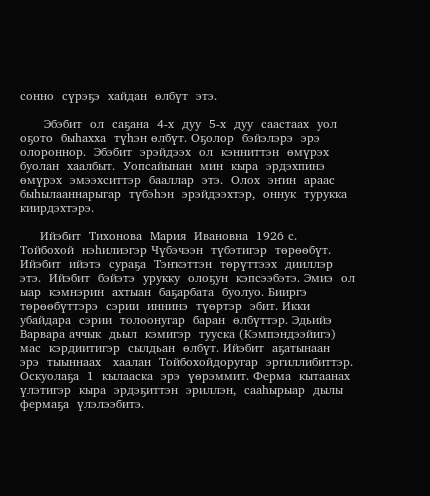сонно  сүрэҕэ  хайдан  өлбүт  этэ.

      Эбэбит  ол  саҕана  4-х  дуу  5-х  дуу  саастаах  уол  оҕото  быһахха  түһэн өлбүт. Оҕолор  бэйэлэрэ  эрэ олороннор.  Эбэбит  эрэйдээх  ол  кэнниттэн  өмүрэх  буолан  хаалбыт.  Уопсайынан  мин  кыра  эрдэхпинэ  өмүрэх  эмээхситтэр  бааллар  этэ.  Олох  эҥин  араас  быһылааннарыгар  түбэһэн  эрэйдээхтэр,  оннук  турукка  киирдэхтэрэ.

     Ийэбит  Тихонова  Мария  Ивановна  1926 с.  Тойбохой  нэһилиэгэр Чүбэчээн  түбэтигэр  төрөөбүт.  Ийэбит  ийэтэ  сураҕа  Тэҥкэттэн  төрүттээх  дииллэр  этэ.  Ийэбит  бэйэтэ  урукку  олоҕун  кэпсээбэтэ. Эмиэ  ол  ыар  кэмнэрин  ахтыан  баҕарбата  буолуо. Бииргэ  төрөөбүттэрэ  сэрии  иннинэ  түөртэр  эбит. Икки  убайдара  сэрии  толоонугар  баран  өлбүттэр. Эдьийэ  Варвара аччык  дьыл  кэмигэр  тууска (Кэмпэндээйигэ)  мас  кэрдиитигэр  сылдьан  өлбүт. Ийэбит  аҕатынаан  эрэ  тыыннаах   хаалан  Тойбохойдоругар  эргиллибиттэр.  Оскуолаҕа  1  кылааска  эрэ  үөрэммит. Ферма  кытаанах  үлэтигэр  кыра  эрдэҕиттэн  эриллэн,  сааһырыар  дылы фермаҕа  үлэлээбитэ.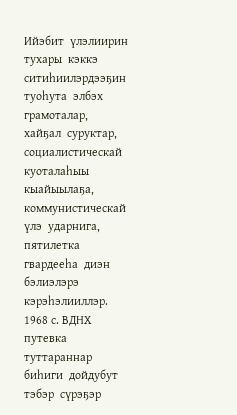Ийэбит  үлэлиирин  тухары  кэккэ  ситиһиилэрдээҕин  туоһута  элбэх  грамоталар,  хайҕал  суруктар,  социалистическай  куоталаһыы  кыайыылаҕа,  коммунистическай  үлэ  ударнига,  пятилетка  гвардееһа  диэн  бэлиэлэрэ  кэрэһэлииллэр. 1968 с. ВДНХ путевка  туттараннар  биһиги  дойдубут  тэбэр  сүрэҕэр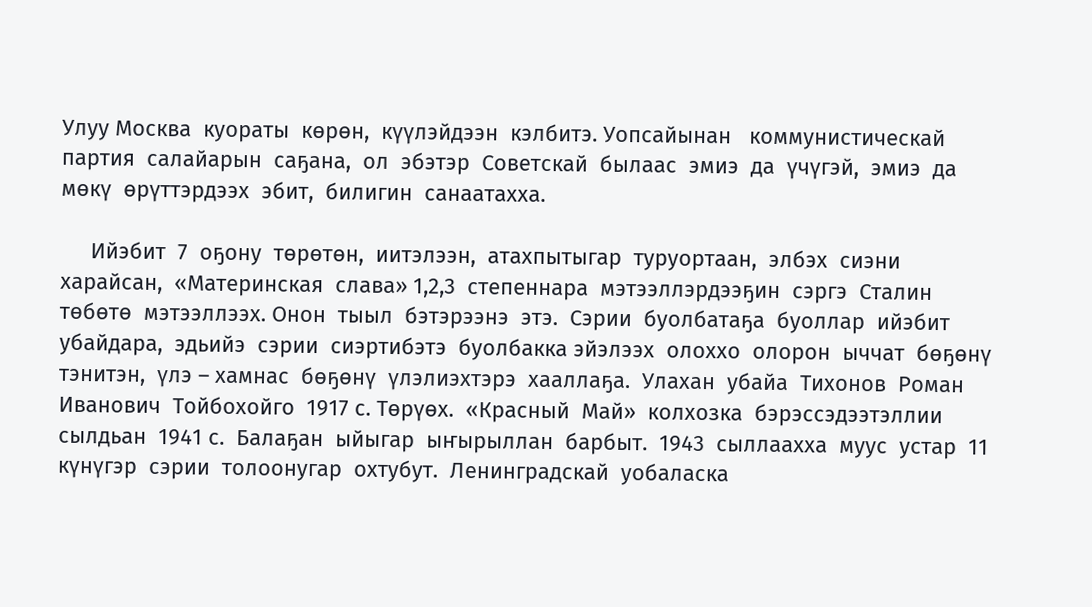Улуу Москва  куораты  көрөн,  күүлэйдээн  кэлбитэ. Уопсайынан   коммунистическай  партия  салайарын  саҕана,  ол  эбэтэр  Советскай  былаас  эмиэ  да  үчүгэй,  эмиэ  да мөкү  өрүттэрдээх  эбит,  билигин  санаатахха.

     Ийэбит  7  оҕону  төрөтөн,  иитэлээн,  атахпытыгар  туруортаан,  элбэх  сиэни  харайсан,  «Материнская  слава» 1,2,3  степеннара  мэтээллэрдээҕин  сэргэ  Сталин  төбөтө  мэтээллээх. Онон  тыыл  бэтэрээнэ  этэ.  Сэрии  буолбатаҕа  буоллар  ийэбит  убайдара,  эдьийэ  сэрии  сиэртибэтэ  буолбакка эйэлээх  олоххо  олорон  ыччат  бөҕөнү  тэнитэн,  үлэ – хамнас  бөҕөнү  үлэлиэхтэрэ  хааллаҕа.  Улахан  убайа  Тихонов  Роман  Иванович  Тойбохойго  1917 с. Төрүөх.  «Красный  Май»  колхозка  бэрэссэдээтэллии  сылдьан  1941 с.  Балаҕан  ыйыгар  ыҥырыллан  барбыт.  1943  сыллаахха  муус  устар  11  күнүгэр  сэрии  толоонугар  охтубут.  Ленинградскай  уобаласка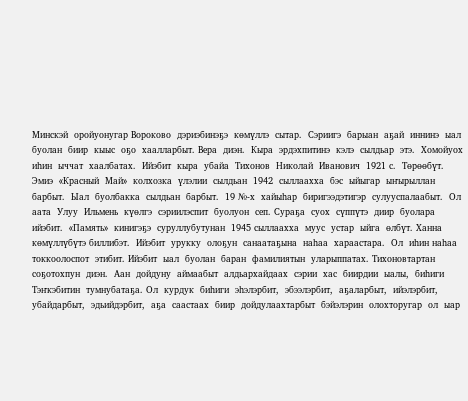Минскэй  оройуонугар Вороково  дэриэбинэҕэ  көмүллэ  сытар.  Сэриигэ  барыан  аҕай  иннинэ  ыал  буолан  биир  кыыс  оҕо  хаалларбыт. Вера  диэн.  Кыра  эрдэхпитинэ  кэлэ  сылдьар  этэ.  Хомойуох  иһин  ыччат  хаалбатах.  Ийэбит  кыра  убайа  Тихонов  Николай  Иванович  1921 с.  Төрөөбүт. Эмиэ  «Красный  Май»  колхозка  үлэлии  сылдьан  1942  сыллаахха  бэс  ыйыгар  ыҥырыллан  барбыт.  Ыал  буолбакка  сылдьан  барбыт.  19 №-х  хайыһар  биригээдэтигэр  сулууспалаабыт.  Ол  аата  Улуу  Ильмень  күөлгэ  сэриилэспит  буолуон  сеп. Сураҕа  суох  сүппүтэ  диир  буолара  ийэбит.  «Память»  кинигэҕэ  суруллубутунан  1945 сыллаахха  муус  устар  ыйга  өлбүт. Ханна  көмүллүбүтэ биллибэт.  Ийэбит  урукку  олоҕун  санаатаҕына  наһаа  хараастара.  Ол  иһин наһаа  токкоолоспот  этибит. Ийэбит  ыал  буолан  баран  фамилиятын  уларыппатах. Тихоновтартан  соҕотохпун  диэн.  Аан  дойдуну  аймаабыт  алдьархайдаах  сэрии  хас  биирдии  ыалы,  биһиги  Тэҥкэбитин  тумнубатаҕа. Ол  курдук  биһиги  эһэлэрбит,  эбээлэрбит,  аҕаларбыт,  ийэлэрбит,  убайдарбыт,  эдьийдэрбит,  аҕа  саастаах  биир  дойдулаахтарбыт  бэйэлэрин  олохторугар  ол  ыар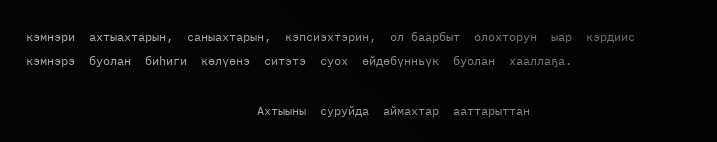кэмнэри  ахтыахтарын,  саныахтарын,  кэпсиэхтэрин,  ол баарбыт  олохторун  ыар  кэрдиис  кэмнэрэ  буолан  биһиги  көлүөнэ  ситэтэ  суох  өйдөбүнньүк  буолан  хааллаҕа.

                                 Ахтыыны  суруйда  аймахтар  ааттарыттан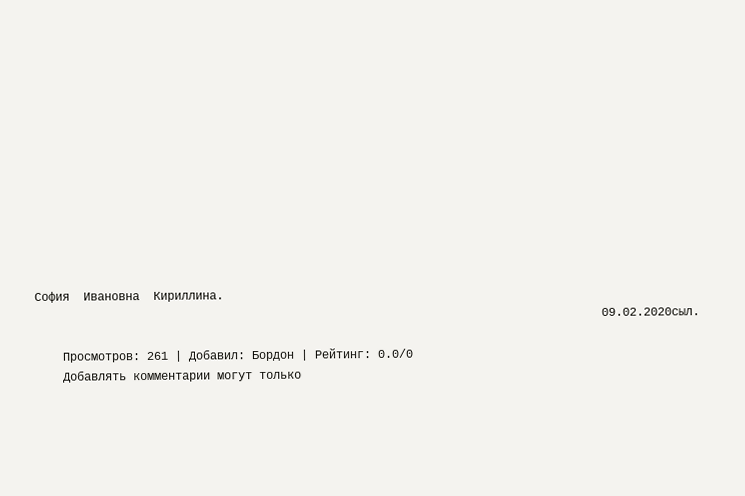София  Ивановна  Кириллина.
                                                                                 09.02.2020сыл.

    Просмотров: 261 | Добавил: Бордон | Рейтинг: 0.0/0
    Добавлять комментарии могут только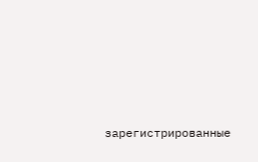зарегистрированные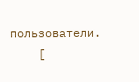пользователи.
    [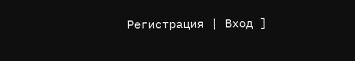Регистрация | Вход ]